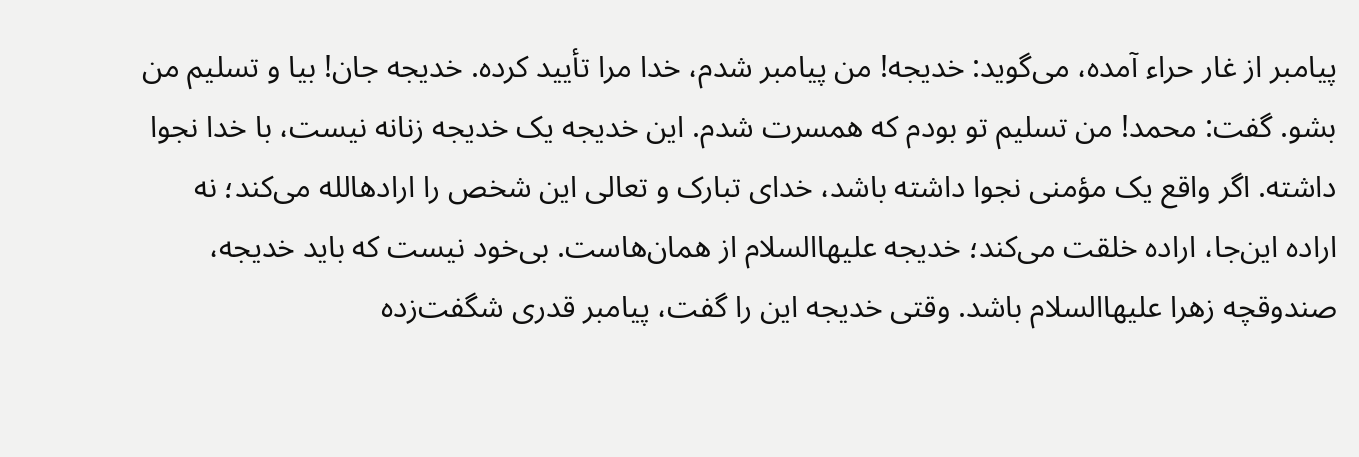پیامبر از غار حراء آمده، می‌گوید: خدیجه! من پیامبر شدم، خدا مرا تأیید کرده. خدیجه‌ جان! بیا و تسلیم من بشو. گفت: محمد! من تسلیم تو بودم که همسرت شدم. این خدیجه یک خدیجه زنانه نیست، با خدا نجوا داشته. اگر واقع یک مؤمنی نجوا داشته باشد، خدای تبارک و تعالی این شخص را ارادهالله می‌کند؛ نه اراده این‌جا، اراده خلقت می‌کند؛ خدیجه علیهاالسلام از همان‌هاست. بی‌خود نیست که باید خدیجه، صندوقچه زهرا علیهاالسلام باشد. وقتی خدیجه این را گفت، پیامبر قدری شگفت‌زده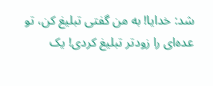شد: خدایا! به من گفتی تبلیغ کن، تو عده‌ای را زودتر تبلیغ کردی! یک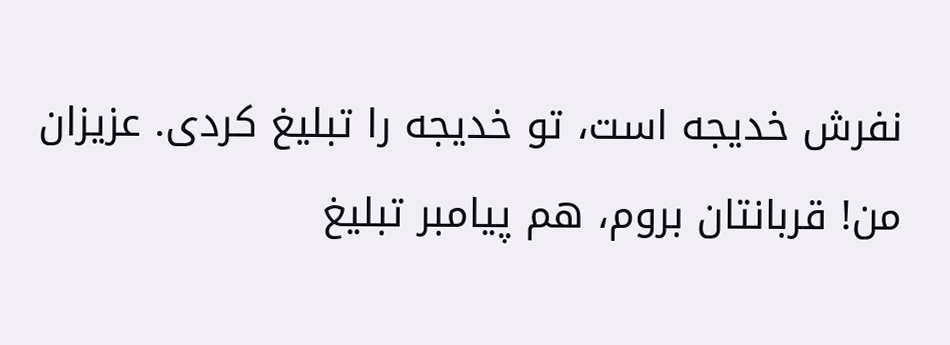نفرش خدیجه است، تو خدیجه را تبلیغ کردی. عزیزان من! قربانتان بروم، هم پیامبر تبلیغ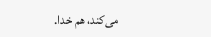می‌کند، هم خدا.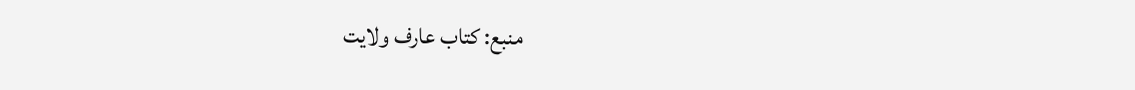منبع: کتاب عارف ولایت